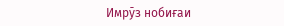Имрӯз нобиғаи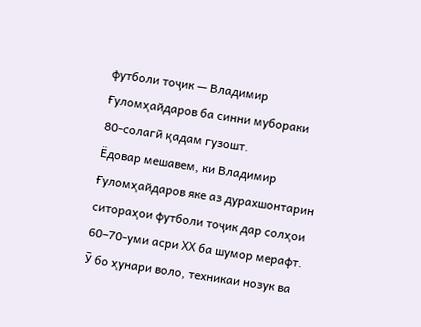футболи тоҷик — Владимир Ғуломҳайдаров ба синни мубораки 80-солагӣ қадам гузошт.
Ёдовар мешавем, ки Владимир Ғуломҳайдаров яке аз дурахшонтарин ситораҳои футболи тоҷик дар солҳои 60–70-уми асри XX ба шумор мерафт. Ӯ бо ҳунари воло, техникаи нозук ва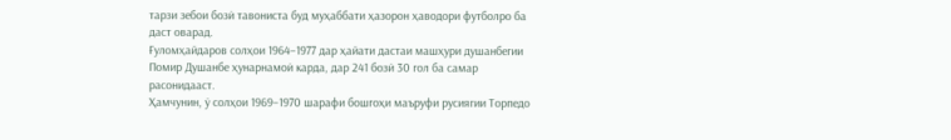тарзи зебои бозӣ тавониста буд муҳаббати ҳазорон ҳаводори футболро ба даст оварад.
Ғуломҳайдаров солҳои 1964–1977 дар ҳайати дастаи машҳури душанбегии Помир Душанбе ҳунарнамоӣ карда, дар 241 бозӣ 30 гол ба самар расонидааст.
Ҳамчунин, ӯ солҳои 1969–1970 шарафи бошгоҳи маъруфи русиягии Торпедо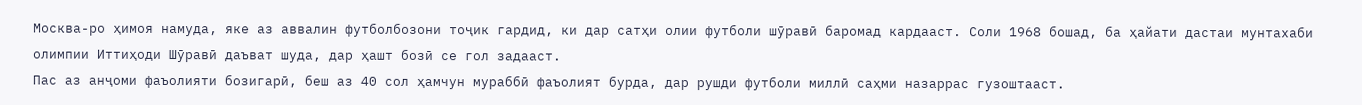Москва-ро ҳимоя намуда, яке аз аввалин футболбозони тоҷик гардид, ки дар сатҳи олии футболи шӯравӣ баромад кардааст. Соли 1968 бошад, ба ҳайати дастаи мунтахаби олимпии Иттиҳоди Шӯравӣ даъват шуда, дар ҳашт бозӣ се гол задааст.
Пас аз анҷоми фаъолияти бозигарӣ, беш аз 40 сол ҳамчун мураббӣ фаъолият бурда, дар рушди футболи миллӣ саҳми назаррас гузоштааст.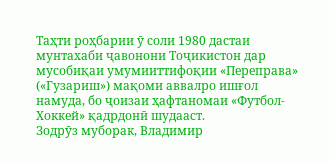Таҳти роҳбарии ӯ соли 1980 дастаи мунтахаби ҷавонони Тоҷикистон дар мусобиқаи умумииттифоқии «Переправа» («Гузариш») мақоми аввалро ишғол намуда, бо ҷоизаи ҳафтаномаи «Футбол-Хоккей» қадрдонӣ шудааст.
Зодрӯз муборак, Владимир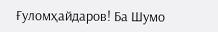Ғуломҳайдаров! Ба Шумо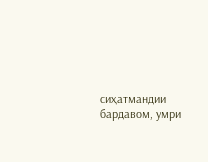сиҳатмандии бардавом, умри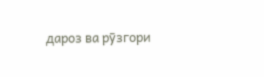дароз ва рӯзгори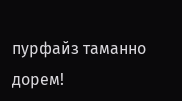пурфайз таманно дорем!